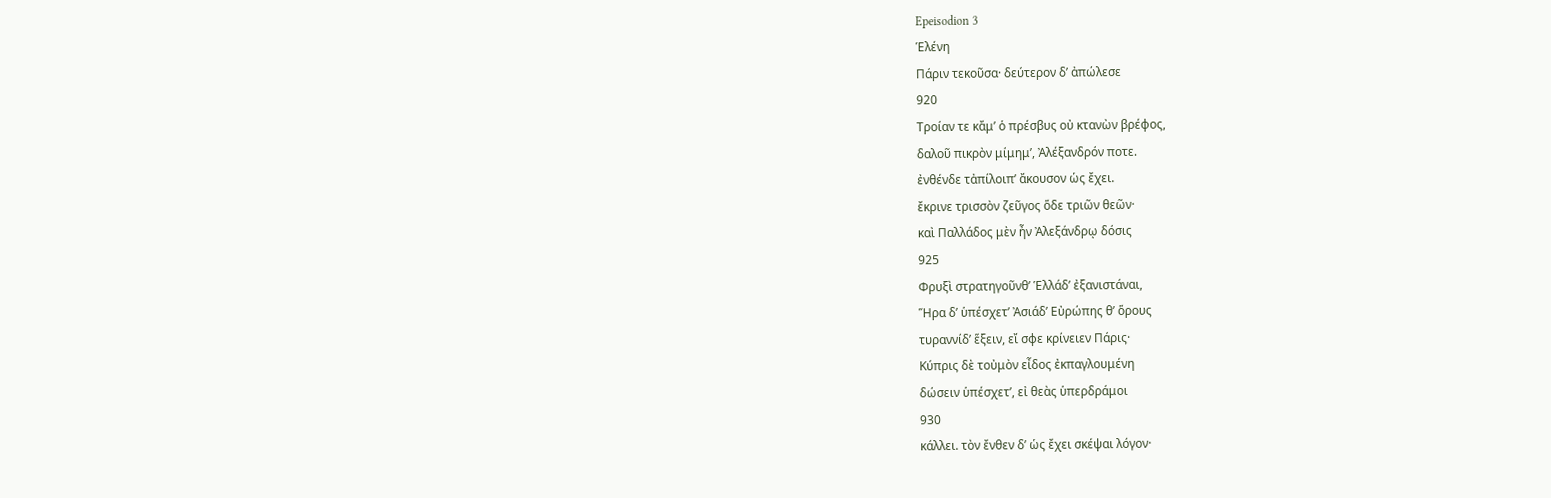Epeisodion 3
Ἑλένη
Πάριν τεκοῦσα· δεύτερον δʼ ἀπώλεσε
920
Τροίαν τε κἄμʼ ὁ πρέσβυς οὐ κτανὼν βρέφος,
δαλοῦ πικρὸν μίμημʼ, Ἀλέξανδρόν ποτε.
ἐνθένδε τἀπίλοιπʼ ἄκουσον ὡς ἔχει.
ἔκρινε τρισσὸν ζεῦγος ὅδε τριῶν θεῶν·
καὶ Παλλάδος μὲν ἦν Ἀλεξάνδρῳ δόσις
925
Φρυξὶ στρατηγοῦνθʼ Ἑλλάδʼ ἐξανιστάναι,
Ἥρα δʼ ὑπέσχετʼ Ἀσιάδʼ Εὐρώπης θʼ ὅρους
τυραννίδʼ ἕξειν, εἴ σφε κρίνειεν Πάρις·
Κύπρις δὲ τοὐμὸν εἶδος ἐκπαγλουμένη
δώσειν ὑπέσχετʼ, εἰ θεὰς ὑπερδράμοι
930
κάλλει. τὸν ἔνθεν δʼ ὡς ἔχει σκέψαι λόγον·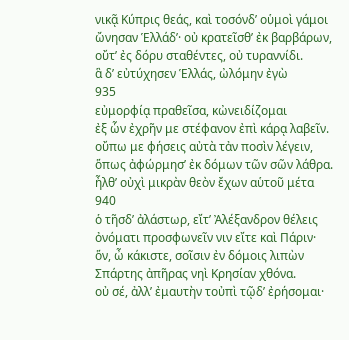νικᾷ Κύπρις θεάς, καὶ τοσόνδʼ οὑμοὶ γάμοι
ὤνησαν Ἑλλάδʼ· οὐ κρατεῖσθʼ ἐκ βαρβάρων,
οὔτʼ ἐς δόρυ σταθέντες, οὐ τυραννίδι.
ἃ δʼ εὐτύχησεν Ἑλλάς, ὠλόμην ἐγὼ
935
εὐμορφίᾳ πραθεῖσα, κὠνειδίζομαι
ἐξ ὧν ἐχρῆν με στέφανον ἐπὶ κάρᾳ λαβεῖν.
οὔπω με φήσεις αὐτὰ τἀν ποσὶν λέγειν,
ὅπως ἀφώρμησʼ ἐκ δόμων τῶν σῶν λάθρα.
ἦλθʼ οὐχὶ μικρὰν θεὸν ἔχων αὑτοῦ μέτα
940
ὁ τῆσδʼ ἀλάστωρ, εἴτʼ Ἀλέξανδρον θέλεις
ὀνόματι προσφωνεῖν νιν εἴτε καὶ Πάριν·
ὅν, ὦ κάκιστε, σοῖσιν ἐν δόμοις λιπὼν
Σπάρτης ἀπῆρας νηὶ Κρησίαν χθόνα.
οὐ σέ, ἀλλʼ ἐμαυτὴν τοὐπὶ τῷδʼ ἐρήσομαι·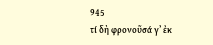945
τί δὴ φρονοῦσά γʼ ἐκ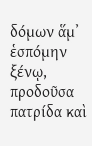δόμων ἅμʼ ἑσπόμην
ξένῳ, προδοῦσα πατρίδα καὶ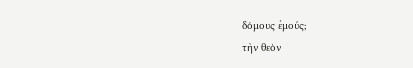δόμους ἐμούς;
τὴν θεὸν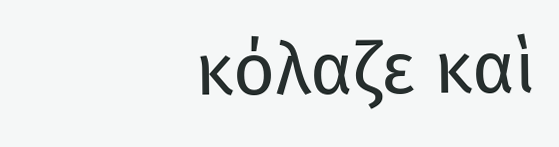κόλαζε καὶ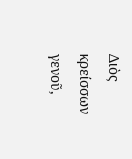Διὸς κρείσσων γενοῦ,